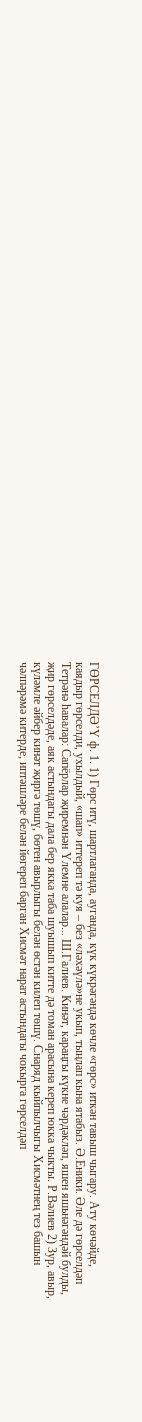ГӨРСЕЛДӘ’Ү ф. 1. 1) Гөрс итү, шартлаганда, ауганда, күк күкрәгәндә көчле «гөрс» иткән тавыш чыгару. Ату көчәйде, каядыр гөрселди, ухылдый, «шап» иттереп тә куя – без «ләхәүлә»не укып, тыңлап кына ятабыз. Ә.Еники. Әле дә гөрселдәп Тетрәнә һавалар: Сапёрлар җиремнән Үлемне алалар... Ш.Галиев. Кинәт, караңгы күкне чәрдәкләп, яшен яшьнәгәндәй булды, җир гөрселдәде, аяк астындагы дала бер якка таба шуышып китте дә томан арасына кереп юкка чыкты. Р.Вәлиев 2) Зур, авыр, күләмле әйбер кинәт җиргә төшү, бөтен авырлыгы белән өстән килеп төшү. Снаряд кыйпылчыгы Хисмәтнең тез башын чәлпәрәмә китерде, иптәшләре белән йөгереп барган Хисмәт нарат астындагы чокырга гөрселдәп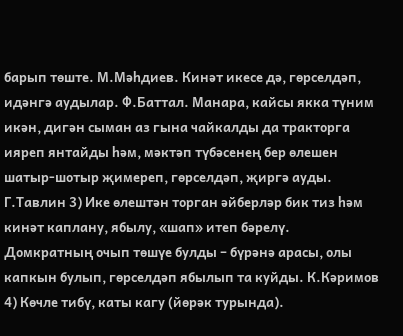барып төште. М.Мәһдиев. Кинәт икесе дә, гөрселдәп, идәнгә аудылар. Ф.Баттал. Манара, кайсы якка түним икән, дигән сыман аз гына чайкалды да тракторга ияреп янтайды һәм, мәктәп түбәсенең бер өлешен шатыр-шотыр җимереп, гөрселдәп, җиргә ауды. Г.Тавлин 3) Ике өлештән торган әйберләр бик тиз һәм кинәт каплану, ябылу, «шап» итеп бәрелү. Домкратның очып төшүе булды – бүрәнә арасы, олы капкын булып, гөрселдәп ябылып та куйды. К.Кәримов 4) Көчле тибү, каты кагу (йөрәк турында).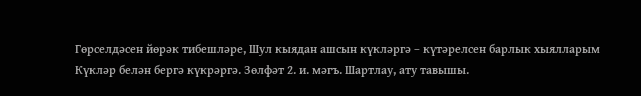Гөрселдәсен йөрәк тибешләре, Шул кыядан ашсын күкләргә – күтәрелсен барлык хыялларым Күкләр белән бергә күкрәргә. Зөлфәт 2. и. мәгъ. Шартлау, ату тавышы.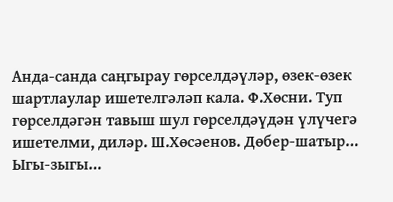Анда-санда саңгырау гөрселдәүләр, өзек-өзек шартлаулар ишетелгәләп кала. Ф.Хөсни. Туп гөрселдәгән тавыш шул гөрселдәүдән үлүчегә ишетелми, диләр. Ш.Хөсәенов. Дөбер-шатыр… Ыгы-зыгы…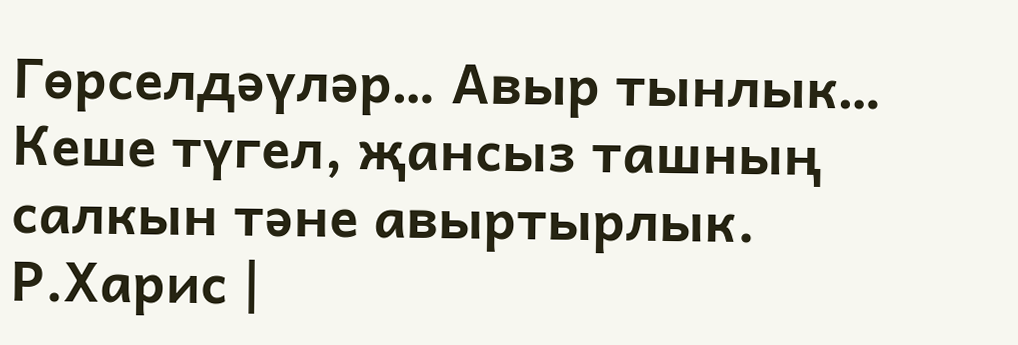Гөрселдәүләр… Авыр тынлык… Кеше түгел, җансыз ташның салкын тәне авыртырлык. Р.Харис |